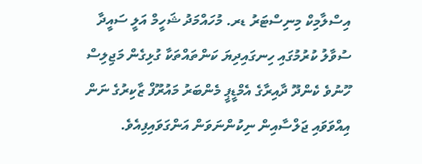އިސްލާމިކް މިނިސްޓަރު ޑރ. މުހައްމަދު ޝަހީމް އަލީ ސައީދާ ސުވާލު ކުރުމުގައި ހިނގައިދިޔަ ކަންތައްތަކާ ގުޅިގެން މަޖިލިސް ހޫނުވެ ކެންދޫ ދާއިރާގެ އެމްޑީޕީ މެންބަރު މައުރޫފް ޒާކިރުގެ ނަން އިއްވަވައި ޖަލްސާއިން ނިކުންނަވަން އަންގަވައިފިއެވެ.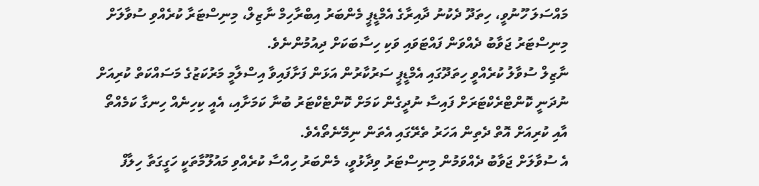މައްސަލަ ހޫނުވީ، ހިތަދޫ ދެކުނު ދާއިރާގެ އެމްޑީޕީ މެންބަރު އިބްރާހިމް ނާޒިލް، މިނިސްޓަރާ ކުރެއްވި ސުވާލަށް މިނިސްޓަރު ޖަވާބު ދެއްވަން ފައްޓަވައި ވަކި ހިސާބަކަށް ދިއުމުންނެވެ.
ނާޒިލް ސުވާލު ކުރެއްވީ ހިތަދޫގައި އެމްޑީޕީ ސަރުކާރުން އަޅަން ފަށާފައިވާ އިސްލާމީ މަރުކަޒުގެ މަސައްކަތް ކުރިއަށް ނުދަނީ ކޮންޓްރެކްޓަރަށް ފައިސާ ނުދީގެން ކަމަށް ކޮންޓެކްޓަރު ބުނާ ކަމަށާއި، އެއީ ކިހިނެއް ހިނގާ ކަމެއްތޯ އާއި ކުރިއަށް އޮތް ދެތިން އަހަރު ތެރޭގައި އެތަން ނިމޭނެތޯއެވެ.
އެ ސުވާލަށް ޖަވާބު ދެއްވަމުން މިނިސްޓަރު ވިދާޅުވީ، މެންބަރު ހިއްސާ ކުރެއްވި މައުލޫމާތަކީ ހަގީގަތާ ހިލާފް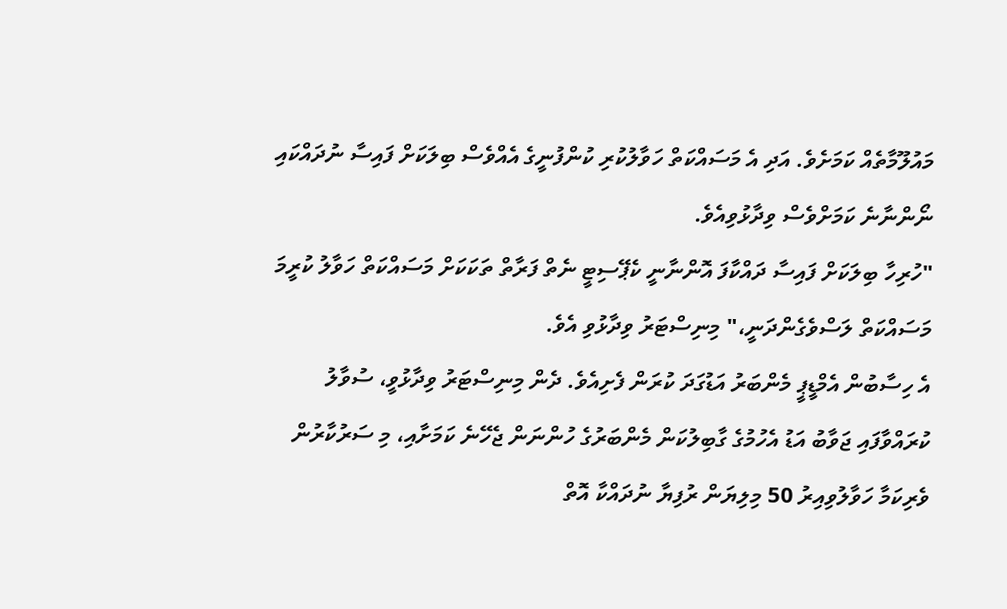މައުލޫމާތެއް ކަމަށެވެ. އަދި އެ މަސައްކަތް ހަވާލުކުރި ކުންފުނީގެ އެއްވެސް ބިލަކަށް ފައިސާ ނުދައްކައި ނޯންނާނެ ކަމަށްވެސް ވިދާޅުވިއެވެ.
"ހުރިހާ ބިލަކަށް ފައިސާ ދައްކާފަ އޮންނާނީ ކެޕޭސިޓީ ނެތް ފަރާތް ތަކަކަށް މަސައްކަތް ހަވާލު ކުރީމަ މަސައްކަތް ލަސްވެގެންދަނީ،" މިނިސްޓަރު ވިދާޅުވި އެވެ.
އެ ހިސާބުން އެމްޑީޕީ މެންބަރު އަޑުގަދަ ކުރަން ފެށިއެވެ. ދެން މިނިސްޓަރު ވިދާޅުވީ، ސުވާލު ކުރައްވާފައި ޖަވާބު އަޑު އެހުމުގެ ގާބިލުކަން މެންބަރުގެ ހުންނަން ޖެހޭނެ ކަމަށާއި، މި ސަރުކާރުން ވެރިކަމާ ހަވާލުވިއިރު 50 މިލިޔަން ރުފިޔާ ނުދައްކާ އޮތް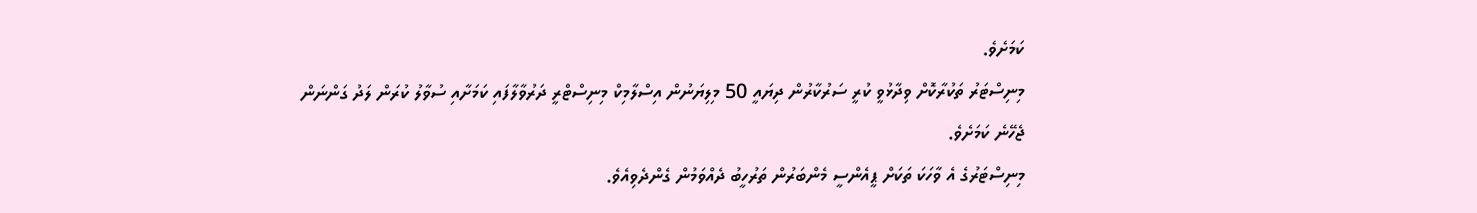ކަމަށެވެ.
މިނިސްޓަރު ތަކުރާކޮށް ވިދާޅުވީ ކުރީ ސަރުކާރުން ދިޔައީ 50 މިލިޔަނުން އިސްލާމިކް މިނިސްޓްރީ ދަރުވާލާފައި ކަމަށާއި ސުވާލު ކުރަން ލަދު ގަންނަން ޖެހޭނެ ކަމަށެވެ.
މިނިސްޓަރުގެ އެ ވާހަކަ ތަކަށް ޕީއެންސީ މެންބަރުން ތަރުހީބު ދެއްވަމުން ގެންދެވިއެވެ.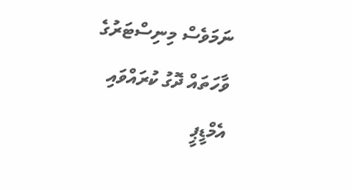ނަމަވެސް މިނިސްޓަރުގެ ވާހަތައް ދޮގު ކުރައްވައި އެމްޑީޕީ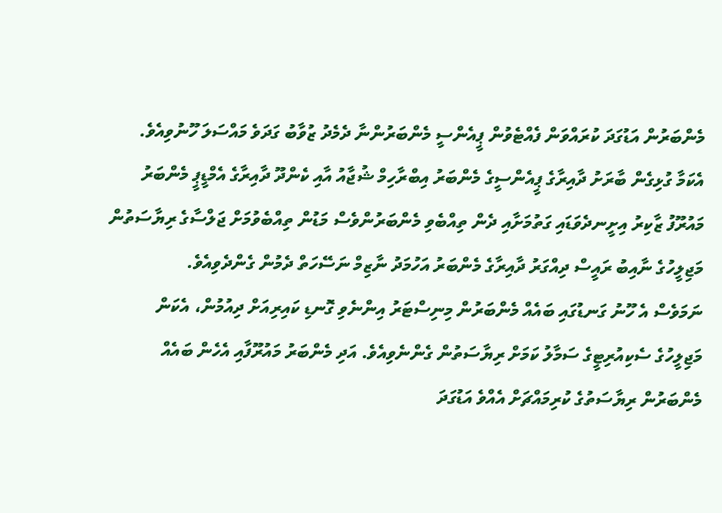މެންބަރުން އަޑުގަދަ ކުރައްވަން ފެއްޓެވުން ޕީއެންސީ މެންބަރުންނާ ދެމެދު ޒުވާބު ގަދަވެ މައްސަލަ ހޫނުވިއެވެ. އެކަމާ ގުޅިގެން ބާރަށު ދާއިރާގެ ޕީއެންސީގެ މެންބަރު އިބްރާހިމް ޝުޖާއު އާއި ކެންދޫ ދާއިރާގެ އެމްޑީޕީ މެންބަރު މައުރޫފު ޒާކިރު އިށީނދެވަޑައި ގަތުމަށާއި ދެން ތިއްބެވި މެންބަރުންވެސް މަޑުން ތިއްބެވުމަށް ޖަލްސާގެ ރިޔާސަތުން މަޖިލީހުގެ ނާއިބު ރައީސް ދިއްގަރު ދާއިރާގެ މެންބަރު އަހުމަދު ނާޒިމް ނަސޭހަތް ދެމުން ގެންދެވިއެވެ.
ނަމަވެސް އެ ހޫނު ގަނޑުގައި ބައެއް މެންބަރުން މިނިސްޓަރު އިންނެވި ގޮނޑި ކައިރިއަށް ދިއުމުން، އެކަން މަޖިލީހުގެ ސެކިއުރިޓީގެ ސަމާލު ކަމަށް ރިޔާސަތުން ގެންނެވިއެވެ. އަދި މެންބަރު މައުރޫފާއި އެހެން ބައެއް މެންބަރުން ރިޔާސަތުގެ ކުރިމައްޗަށް އެއްވެ އަޑުގަދަ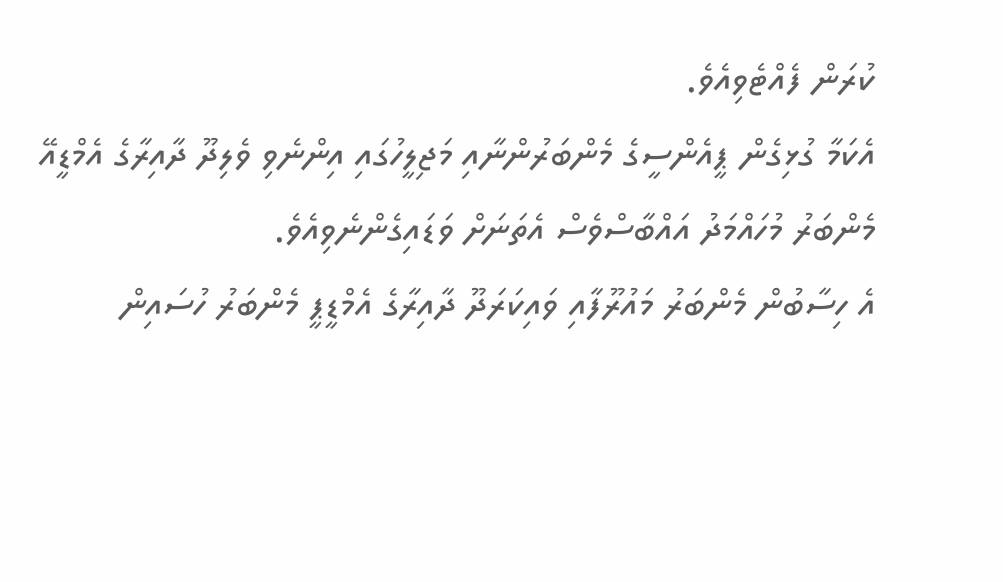ކުރަން ފެއްޓެވިއެވެ.
އެކަމާ ގުޅިގެން ޕީއެންސީގެ މެންބަރުންނާއި މަޖިލީހުގައި އިންނެވި ވެލިދޫ ދާއިރާގެ އެމްޑީއޭ މެންބަރު މުހައްމަދު އައްބާސްވެސް އެތަނަށް ވަޑައިގެންނެވިއެވެ.
އެ ހިސާބުން މެންބަރު މައުރޫފާއި ވައިކަރަދޫ ދާއިރާގެ އެމްޑީޕީ މެންބަރު ހުސައިން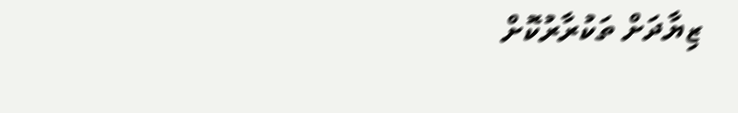ޒިޔާދަށް ތަކުރާރުކޮށް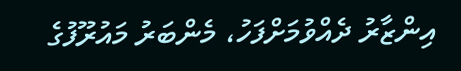އިންޒާރު ދެއްވުމަށްފަހު، މެންބަރު މައުރޫފުގެ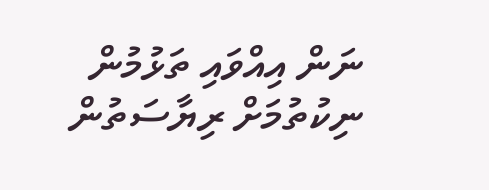ނަން އިއްވައި ތަޅުމުން ނިކުތުމަށް ރިޔާސަތުން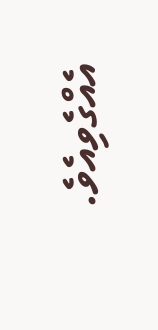އެއްގެވިއެވެ.